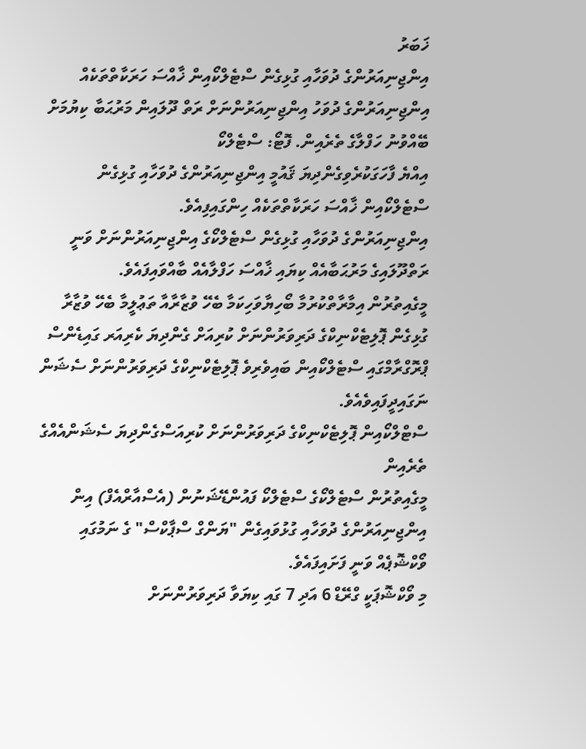ޚަބަރު
އިންޖިނިއަރުންގެ ދުވަހާއި ގުޅިގެން ސްޓެލްކޯއިން ޚާއްސަ ހަރަކާތްތަކެއް
އިންޖިނިއަރުންގެ ދުވަހު އިންޖިނިއަރުންނަށް ރަތް ދޫލައިން މަރުޙަބާ ކިޔުމަށް ބޭއްވުނު ހަފްލާގެ ތެރެއިން. ފޮޓޯ: ސްޓެލްކޯ
އިއްޔެ ފާހަގަކުރެވިގެންދިޔަ ޤައުމީ އިންޖިނިއަރުންގެ ދުވަހާއި ގުޅިގެން ސްޓެލްކޯއިން ޚާއްސަ ހަރަކާތްތަކެއް ހިންގައިފިއެވެ.
އިންޖިނިއަރުންގެ ދުވަހާއި ގުޅިގެން ސްޓެލްކޯގެ އިންޖިނިއަރުންނަށް ވަނީ ރަތްދޫލައިގެ މަރުޙަބާއެއް ކިޔައި ޚާއްސަ ހަފްލާއެއް ބާއްވައިފައެވެ.
މީގެއިތުރުން އިމާރާތްކުރުމާ ބޯހިޔާވަހިކަމާ ބެހޭ ވުޒާރާއާ ތަޢުލީމާ ބެހޭ ވުޒާރާ ގުޅިގެން ޕޮލިޓެކްނިކްގެ ދަރިވަރުންނަށް ކުރިއަށް ގެންދިޔަ ކެރިއަރ ގައިޑެންސް ޕްރޮގްރާމްގައި ސްޓެލްކޯއިން ބައިވެރިވެ ޕޮލިޓެކްނިކްގެ ދަރިވަރުންނަށް ސެޝަން ނަގައިދީފައިވެއެވެ.
ސްޓްލްކޯއިން ޕޮލިޓެކްނިކްގެ ދަރިވަރުންނަށް ކުރިއަސްގެންދިޔަ ސެޝަންއެއްގެ ތެރެއިން
މީގެއިތުރުން ސްޓެލްކޯގެ ސްޓެލްކޯ ފައުންޑޭޝަނުން (އެސްއާރްއެފް) އިން އިންޖިނިއަރުންގެ ދުވަހާއި ގުޅުވައިގެން "ޔަންގް ސްޕާކްސް" ގެ ނަމުގައި ވޯކްޝޮޕެއް ވަނީ ފަށައިފައެވެ.
މި ވޯކްޝޮޕަކީ ގްރޭޑް 6 އަދި 7 ގައި ކިޔަވާ ދަރިވަރުންނަށް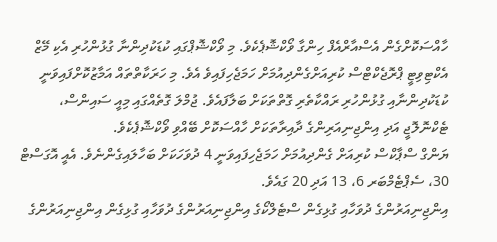ހާއްސަކޮށްގެން އެސްއާރްއެފް ހިންގާ ވޯކްޝޮޕެކެވެ. މި ވޯކްޝޮޕްގައި ކުޑަކުދިންނާ ގުޅުންހުރި އެކި މޭޒް އެކްޓިވިޓީ ޕްރޮޖެކްޓްސް ކުރިއަށްގެންދިއުމަށް ހަމަޖެހިފައިވެ އެވެ. މި ހަރަކާތްތައް އަމާޒުކޮށްފައިވަނީ ކުޑަކުދިންނާއި ގުޅުންހުރި ރައްކާތެރި ގޮތްތަކަށް ބަލާފައެވެ. ޖުމްލަ ގޮތެއްގައި މިއީ ސައިންސް، ޓެކްނޮލޮޖީ އަދި އިންޖިނިއަރިންގެ ދާއިރާތަކަށް ހާއްސަކޮށް ބޭއްވި ވޯކްޝޮޕެކެވެ.
ޔަންގް ސްޕާކްސް ކުރިއަށް ގެންދިއުމަށް ހަމަޖެހިފައިވަނީ 4 ދުވަހަކަށް ބަހާލައިގެންނެވެ. އެއީ އޮގަސްޓް 30، ސެޕްޓެމްބަރ 6، 13 އަދި 20 ގައެވެ.
އިންޖިނިއަރުންގެ ދުވަހާއި ގުޅިގެން ސްޓެލްކޯގެ އިންޖިނިއަރުންގެ ދުވަހާއި ގުޅިގެން އިންޖިނިއަރުންގެ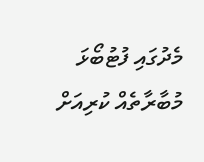މެދުގައި ފުޓުބޯޅަ މުބާރާތެއް ކުރިއަށް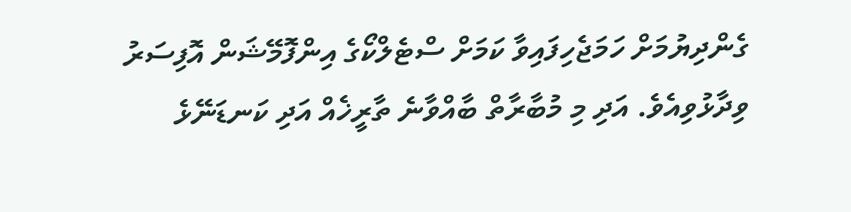ގެންދިޔުމަށް ހަމަޖެހިފައިވާ ކަމަށް ސްޓެލްކޯގެ އިންފޮމޭޝަން އޮފިސަރު ވިދާޅުވިއެވެ. އަދި މި މުބާރާތް ބާއްވާނެ ތާރީޚެއް އަދި ކަނޑަނޭޅެ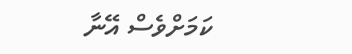ކަމަށްވެސް އޭނާ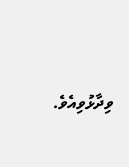ވިދާޅުވިއެވެ.